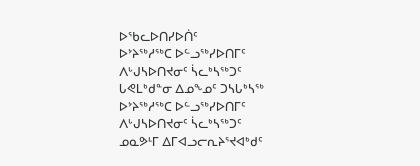ᐅᖃᓚᐅᑎᓯᐅᑏᑦ
ᐅᔾᔨᖅᓱᖅᑕ ᐅᓪᓗᖅᓯᐅᑎᒥᑦ ᐱᒡᒍᓴᐅᑎᔪᓂᑦ ᓵᓚᒃᓴᖅᑐᑦ
ᒐᕙᒪᒃᑯᓐᓂ ᐃᓄᖕᓄᑦ ᑐᓴᒐᒃᓴᖅ
ᐅᔾᔨᖅᓱᖅᑕ ᐅᓪᓗᖅᓯᐅᑎᒥᑦ ᐱᒡᒍᓴᐅᑎᔪᓂᑦ ᓵᓚᒃᓴᖅᑐᑦ
ᓄᓇᕗᒻᒥ ᐃᒥᐊᓗᓕᕆᔨᕐᔪᐊᒃᑯᑦ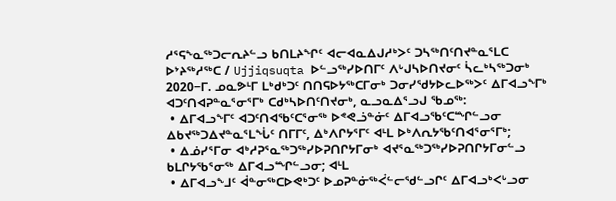ᓱᕐᕋᖕᓇᖅᑐᓕᕆᔨᓪᓗ ᑲᑎᒪᔨᖏᑦ ᐊᓕᐊᓇᐃᒍᓱᒃᐳᑦ ᑐᓴᖅᑎᑦᑎᔪᓐᓇᕐᒪᑕ ᐅᔾᔨᖅᓱᖅᑕ / Ujjiqsuqta ᐅᓪᓗᖅᓯᐅᑎᒥᑦ ᐱᒡᒍᓴᐅᑎᔪᓂᑦ ᓵᓚᒃᓴᖅᑐᓂᒃ 2020−ᒥ. ᓄᓇᕗᒻᒥ ᒪᒃᑯᒃᑐᑦ ᑎᑎᕋᐅᔭᖅᑕᒥᓂᒃ ᑐᓂᓯᖁᔭᐅᓚᐅᖅᐳᑦ ᐃᒥᐊᓗᖕᒥᒃ ᐊᑐᑦᑎᐊᕈᓐᓇᕐᓂᕐᒥᒃ ᑕᑯᒃᓴᐅᑎᑦᑎᔪᓂᒃ, ᓇᓗᓇᐃᕐᓗᒍ ᖃᓄᖅ:
 • ᐃᒥᐊᓗᖕᒥᑦ ᐊᑐᑦᑎᐊᖃᑦᑕᕐᓂᖅ ᐅᕝᕙᓘᓐᓃᑦ ᐃᒥᐊᓗᖃᑦᑕᙱᓪᓗᓂ ᐃᑲᔪᖅᑐᐃᔪᓐᓇᕐᒪᖔᑦ ᑎᒥᒥᑦ, ᐃᒃᐱᒋᔭᕐᒥᑦ ᐊᒻᒪ ᐅᒃᐱᕆᔭᖃᑦᑎᐊᕐᓂᕐᒥᒃ;
 • ᐃᓅᓯᕐᒥᓂ ᐊᒃᓱᕈᕐᓇᖅᑐᖅᓯᐅᕈᑎᒋᔭᒥᓂᒃ ᐊᔪᕐᓇᖅᑐᖅᓯᐅᕈᑎᒋᔭᒥᓂᓪᓗ ᑲᒪᒋᔭᖃᕐᓂᖅ ᐃᒥᐊᓗᙱᓪᓗᓂ; ᐊᒻᒪ
 • ᐃᒥᐊᓗᖕᒧᑦ ᐋᓐᓂᖅᑕᐅᕙᒃᑐᑦ ᐅᓄᕈᓐᓃᖅᐹᓪᓕᖁᓪᓗᒋᑦ ᐃᒥᐊᓗᒃᐸᒡᓗᓂ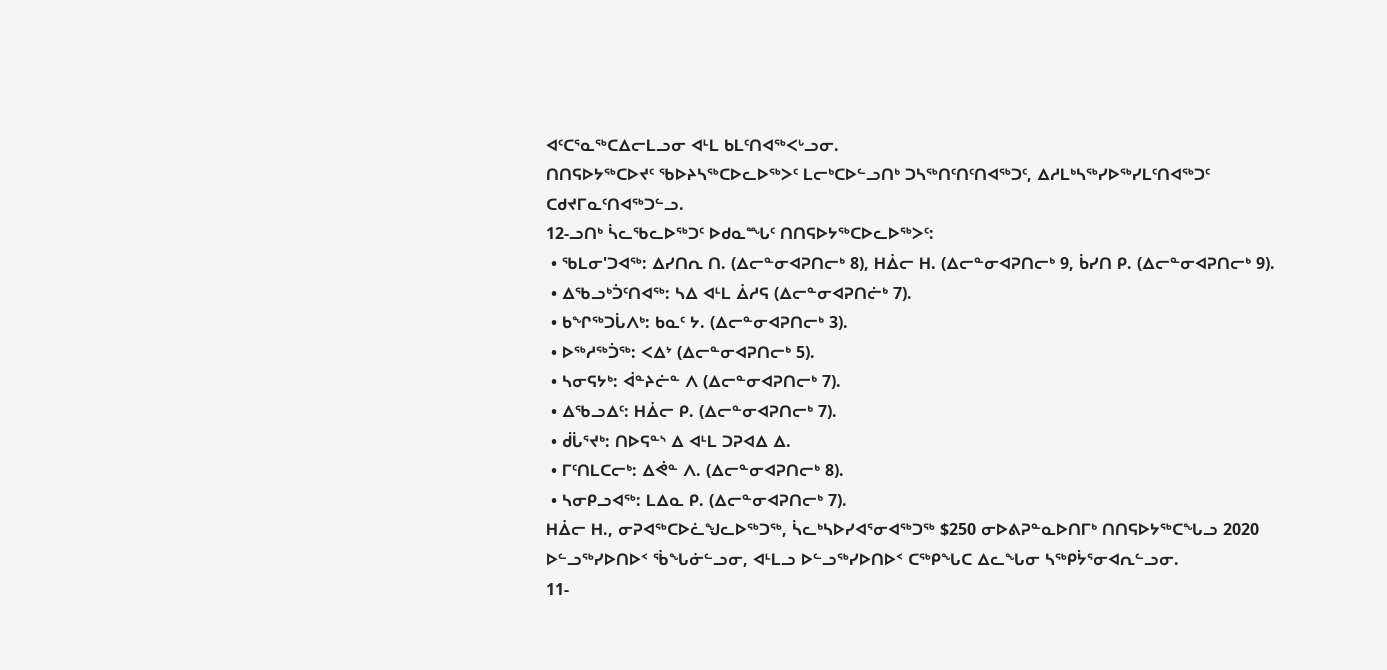ᐊᑦᑕᕐᓇᖅᑕᐃᓕᒪᓗᓂ ᐊᒻᒪ ᑲᒪᑦᑎᐊᖅᐸᒡᓗᓂ.
ᑎᑎᕋᐅᔭᖅᑕᐅᔪᑦ ᖃᐅᔨᓴᖅᑕᐅᓚᐅᖅᐳᑦ ᒪᓕᒃᑕᐅᓪᓗᑎᒃ ᑐᓴᖅᑎᑦᑎᑦᑎᐊᖅᑐᑦ, ᐃᓱᒪᒃᓴᖅᓯᐅᖅᓯᒪᑦᑎᐊᖅᑐᑦ ᑕᑯᔪᒥᓇᑦᑎᐊᖅᑐᓪᓗ.
12-ᓗᑎᒃ ᓵᓚᖃᓚᐅᖅᑐᑦ ᐅᑯᓇᙵᑦ ᑎᑎᕋᐅᔭᖅᑕᐅᓚᐅᖅᐳᑦ:
 • ᖃᒪᓂ'ᑐᐊᖅ: ᐃᓯᑎᕆ ᑎ. (ᐃᓕᓐᓂᐊᕈᑎᓕᒃ 8), ᕼᐄᓕ ᕼ. (ᐃᓕᓐᓂᐊᕈᑎᓕᒃ 9, ᑳᓯᑎ ᑭ. (ᐃᓕᓐᓂᐊᕈᑎᓕᒃ 9).
 • ᐃᖃᓗᒃᑑᑦᑎᐊᖅ: ᓴᐃ ᐊᒻᒪ ᐄᓱᕋ (ᐃᓕᓐᓂᐊᕈᑎᓖᒃ 7).
 • ᑲᖏᖅᑐᒑᐱᒃ: ᑲᓇᑦ ᔭ. (ᐃᓕᓐᓂᐊᕈᑎᓕᒃ 3).
 • ᐅᖅᓱᖅᑑᖅ: ᐸᐃᔾ (ᐃᓕᓐᓂᐊᕈᑎᓕᒃ 5).
 • ᓴᓂᕋᔭᒃ: ᐋᓐᔨᓖᓐ ᐱ (ᐃᓕᓐᓂᐊᕈᑎᓕᒃ 7).
 • ᐃᖃᓗᐃᑦ: ᕼᐄᓕ ᑭ. (ᐃᓕᓐᓂᐊᕈᑎᓕᒃ 7).
 • ᑰᒑᕐᔪᒃ: ᑎᐅᕋᓐᔅ ᐃ ᐊᒻᒪ ᑐᕈᐊᐃ ᐃ.
 • ᒥᑦᑎᒪᑕᓕᒃ: ᐃᕚᓐ ᐱ. (ᐃᓕᓐᓂᐊᕈᑎᓕᒃ 8).
 • ᓴᓂᑭᓗᐊᖅ: ᒪᐃᓇ ᑭ. (ᐃᓕᓐᓂᐊᕈᑎᓕᒃ 7).
ᕼᐄᓕ ᕼ., ᓂᕈᐊᖅᑕᐅᓛᖑᓚᐅᖅᑐᖅ, ᓵᓚᒃᓴᐅᓯᐊᕐᓂᐊᖅᑐᖅ $250 ᓂᐅᕕᕈᓐᓇᐅᑎᒥᒃ ᑎᑎᕋᐅᔭᖅᑕᖓᓗ 2020 ᐅᓪᓗᖅᓯᐅᑎᐅᑉ ᖄᖓᓃᓪᓗᓂ, ᐊᒻᒪᓗ ᐅᓪᓗᖅᓯᐅᑎᐅᑉ ᑕᖅᑭᖓᑕ ᐃᓚᖓᓂ ᓴᖅᑭᔮᕐᓂᐊᕆᓪᓗᓂ.
11-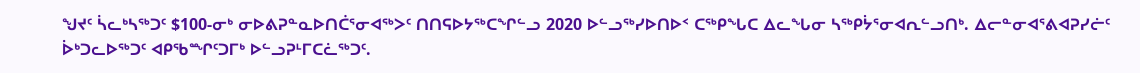ᖑᔪᑦ ᓵᓚᒃᓴᖅᑐᑦ $100-ᓂᒃ ᓂᐅᕕᕈᓐᓇᐅᑎᑖᕐᓂᐊᖅᐳᑦ ᑎᑎᕋᐅᔭᖅᑕᖏᓪᓗ 2020 ᐅᓪᓗᖅᓯᐅᑎᐅᑉ ᑕᖅᑭᖓᑕ ᐃᓚᖓᓂ ᓴᖅᑭᔮᕐᓂᐊᕆᓪᓗᑎᒃ. ᐃᓕᓐᓂᐊᕐᕕᐊᕈᓯᓖᑦ ᐆᒃᑐᓚᐅᖅᑐᑦ ᐊᑭᖃᙱᑦᑐᒥᒃ ᐅᓪᓗᕈᒻᒥᑕᓛᖅᑐᑦ.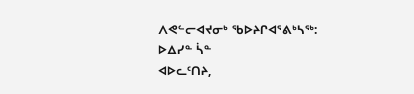ᐱᕙᓪᓕᐊᔪᓂᒃ ᖃᐅᔨᒋᐊᕐᕕᒃᓴᖅ:
ᐅᐃᓯᓐ ᓵᓐ
ᐊᐅᓚᑦᑎᔨ,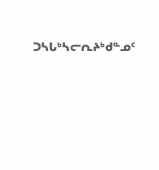ᑐᓴᒐᒃᓴᓕᕆᔨᒃᑯᓐᓄᑦ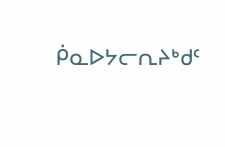ᑮᓇᐅᔭᓕᕆᔨᒃᑯᑦ